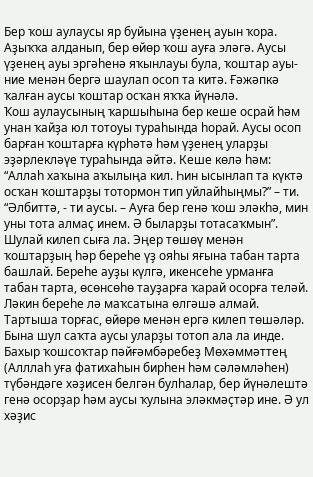Бер ҡош аулаусы яр буйына үҙенең ауын ҡора. Аҙыҡҡа алданып, бер өйөр ҡош ауға эләгә. Аусы үҙенең ауы эргәһенә яҡынлауы була, ҡоштар ауы-ние менән бергә шаулап осоп та китә. Ғәжәпкә ҡалған аусы ҡоштар осҡан яҡҡа йүнәлә.
Ҡош аулаусының ҡаршыһына бер кеше осрай һәм унан ҡайҙа юл тотоуы тураһында һорай. Аусы осоп барған ҡоштарға күрһәтә һәм үҙенең уларҙы эҙәрлекләүе тураһында әйтә. Кеше көлә һәм: “Аллаһ хаҡына аҡылыңа кил. Һин ысынлап та күктә осҡан ҡоштарҙы тотормон тип уйлайһыңмы?” – ти. “Әлбиттә, - ти аусы. – Ауға бер генә ҡош эләкһә, мин уны тота алмаҫ инем. Ә быларҙы тотасаҡмын”.
Шулай килеп сыға ла. Эңер төшөү менән ҡоштарҙың һәр береһе үҙ ояһы яғына табан тарта башлай. Береһе ауҙы күлгә, икенсеһе урманға табан тарта, өсөнсөһө тауҙарға ҡарай осорға теләй. Ләкин береһе лә маҡсатына өлгәшә алмай.
Тартыша торғас, өйөрө менән ергә килеп төшәләр. Бына шул саҡта аусы уларҙы тотоп ала ла инде.
Бахыр ҡошсоҡтар пәйғәмбәребеҙ Мөхәммәттең (Алллаһ уға фатихаһын бирһен һәм сәләмләһен) түбәндәге хәҙисен белгән булһалар, бер йүнәлештә генә осорҙар һәм аусы ҡулына эләкмәҫтәр ине. Ә ул хәҙис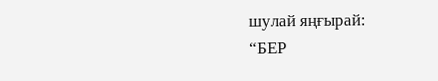шулай яңғырай:
“БЕР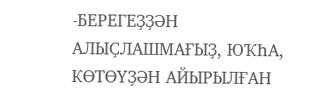-БЕРЕГЕҘҘӘН АЛЫҪЛАШМАҒЫҘ, ЮҠҺА, КӨТӨҮҘӘН АЙЫРЫЛҒАН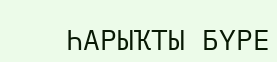ҺАРЫҠТЫ БҮРЕ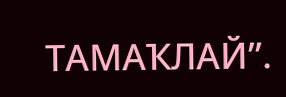ТАМАҠЛАЙ”.